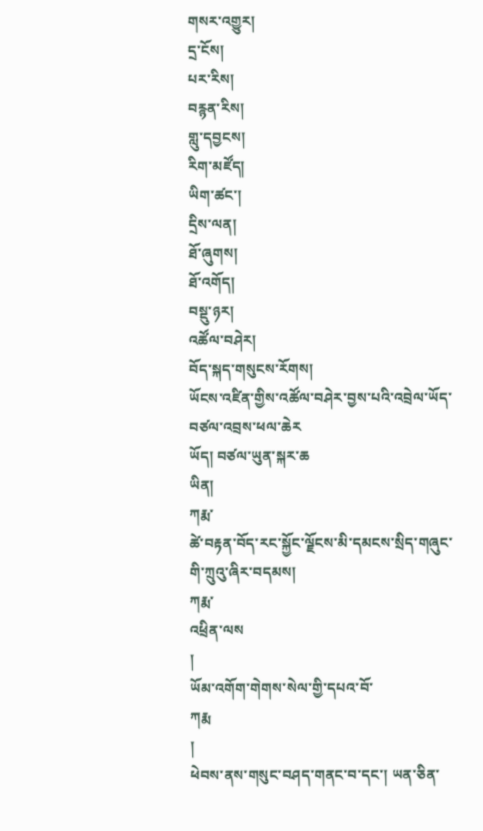གསར་འགྱུར།
དྲ་ངོས།
པར་རིས།
བརྙན་རིས།
གླུ་དབྱངས།
རིག་མཛོད།
ཡིག་ཚང་།
དྲིས་ལན།
ཐོ་ཞུགས།
ཐོ་འགོད།
བསྡུ་ཉར།
འཚོལ་བཤེར།
བོད་སྐད་གསུངས་རོགས།
ཡོངས་འཛིན་གྱིས་འཚོལ་བཤེར་བྱས་པའི་འབྲེལ་ཡོད་བཙལ་འབྲས་ཕལ་ཆེར
ཡོད། བཙལ་ཡུན་སྐར་ཆ
ཡིན།
ཀརྨ་
ཚེ་བརྟན་བོད་རང་སྐྱོང་ལྗོངས་མི་དམངས་སྲིད་གཞུང་གི་ཀྲུའུ་ཞིར་བདམས།
ཀརྨ་
འཕྲིན་ལས
།
ཡོམ་འགོག་གེགས་སེལ་གྱི་དཔའ་བོ་
ཀརྨ
།
ཕེབས་ནས་གསུང་བཤད་གནང་བ་དང་། ཡན་ཅིན་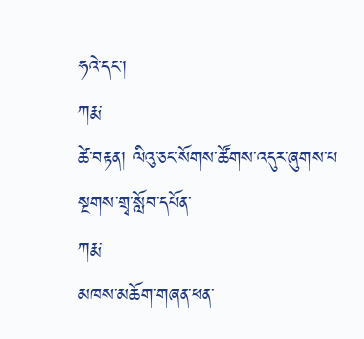ཧའེ་དང་།
ཀརྨ་
ཚེ་བརྟན། ལིའུ་ཅང་སོགས་ཚོགས་འདུར་ཞུགས་པ
སྔགས་གྲྭ་སློབ་དཔོན་
ཀརྨ་
མཁས་མཆོག་གཞན་ཕན་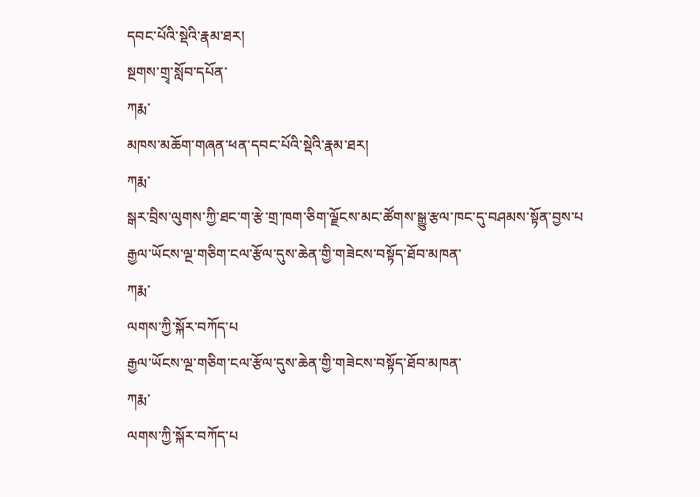དབང་པོའི་སྡེའི་རྣམ་ཐར།
སྔགས་གྲྭ་སློབ་དཔོན་
ཀརྨ་
མཁས་མཆོག་གཞན་ཕན་དབང་པོའི་སྡེའི་རྣམ་ཐར།
ཀརྨ་
སྒར་བྲིས་ལུགས་ཀྱི་ཐང་ག་རྩེ་གྲ་ཁག་ཅིག་ལྗོངས་མང་ཚོགས་སྒྱུ་རྩལ་ཁང་དུ་བཤམས་སྟོན་བྱས་པ
རྒྱལ་ཡོངས་ལྔ་གཅིག་ངལ་རྩོལ་དུས་ཆེན་གྱི་གཟེངས་བསྟོད་ཐོབ་མཁན་
ཀརྨ་
ལགས་ཀྱི་སྐོར་བཀོད་པ
རྒྱལ་ཡོངས་ལྔ་གཅིག་ངལ་རྩོལ་དུས་ཆེན་གྱི་གཟེངས་བསྟོད་ཐོབ་མཁན་
ཀརྨ་
ལགས་ཀྱི་སྐོར་བཀོད་པ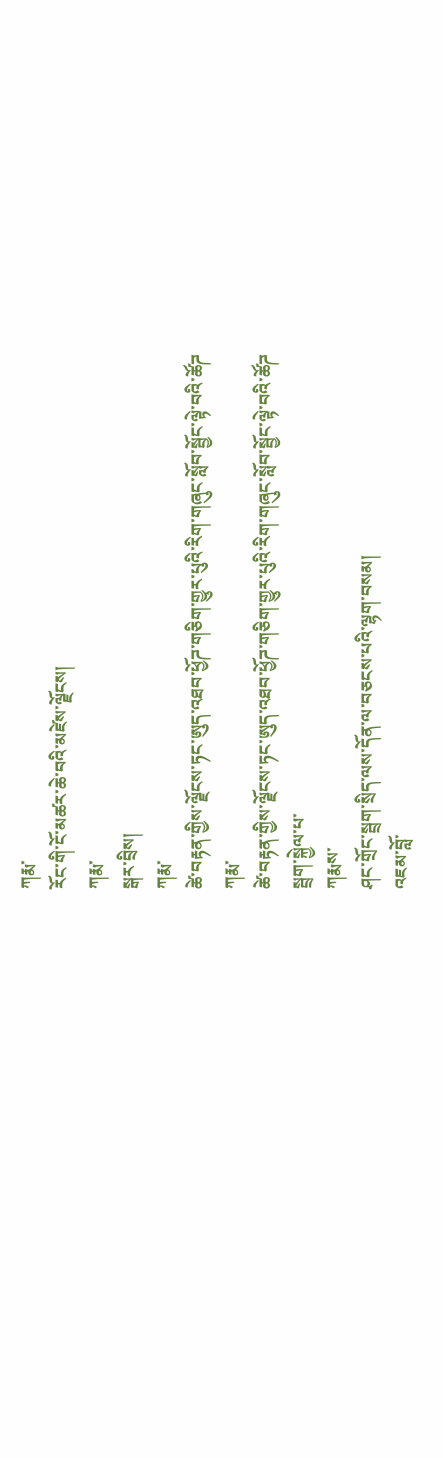ཀརྨ་
རོང་གི་ངོ་མཚར་ཆེ་བའི་མཛེས་ལྗོངས།
ཀརྨ་
སྒར་བྲིས།
ཀརྨ་
ཚེ་བརྟན་གྱིས་ལྗོངས་ཏང་ཨུད་འཐབ་ཕྱོཌ་གཅིག་གྱུར་པུའི་རིག་གཞུང་སློབ་སྦྱོང་ལྟེ་བའི་ཚོཌ
ཀརྨ་
ཚེ་བརྟན་གྱིས་ལྗོངས་ཏང་ཨུད་འཐབ་ཕྱོཌ་གཅིག་གྱུར་པུའི་རིག་གཞུང་སློབ་སྦྱོང་ལྟེ་བའི་ཚོཌ
སྦྲག་སྐྱེལ་པ་
ཀརྨས་
ཤང་གྲོང་སྦྲག་སྲིད་ལས་དོན་ལ་བཅངས་པའི་ལྷག་བསམ།
འཇམ་བློ་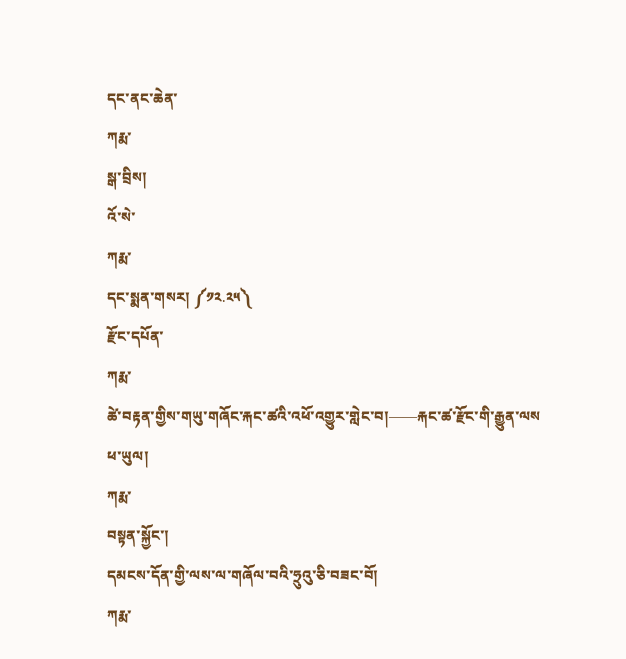དང་ནང་ཆེན་
ཀརྨ་
སྒ་བྲིས།
འོ་སེ་
ཀརྨ་
དང་སྨན་གསར། ༼༡༢.༢༥༽
རྫོང་དཔོན་
ཀརྨ་
ཚེ་བརྟན་གྱིས་གཡུ་གཞོང་རྐང་ཚའི་འཕོ་འགྱུར་གླེང་བ།——རྐང་ཚ་རྫོང་གི་རྒྱུན་ལས
ཕ་ཡུལ།
ཀརྨ་
བསྟན་སྐྱོང་།
དམངས་དོན་གྱི་ལས་ལ་གཞོལ་བའི་ཧྲུའུ་ཅི་བཟང་བོ།
ཀརྨ་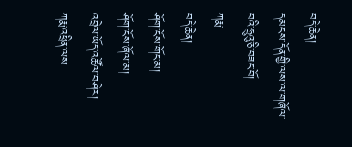བདེ་ཆེན།
དམངས་དོན་གྱི་ལས་ལ་གཞོལ་བའི་ཧྲུའུ་ཅི་བཟང་བོ།
ཀརྨ་
བདེ་ཆེན།
ཤོག་ངོས་གོང་མ།
ཤོག་ངོས་ཞོལ་མ།
འབྲེལ་ཡོད་འཚོལ་བཤེར།
ཀརྨ་འཕྲིན་ལས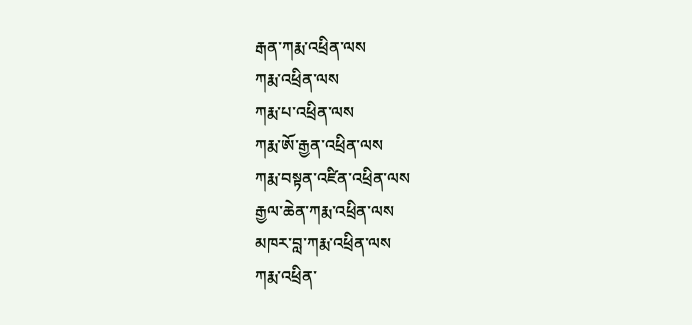རྒན་ཀརྨ་འཕྲིན་ལས
ཀརྨ་འཕྲིན་ལས
ཀརྨ་པ་འཕྲིན་ལས
ཀརྨ་ཨོ་རྒྱན་འཕྲིན་ལས
ཀརྨ་བསྟན་འཛིན་འཕྲིན་ལས
རྒྱལ་ཆེན་ཀརྨ་འཕྲིན་ལས
མཁར་བླ་ཀརྨ་འཕྲིན་ལས
ཀརྨ་འཕྲིན་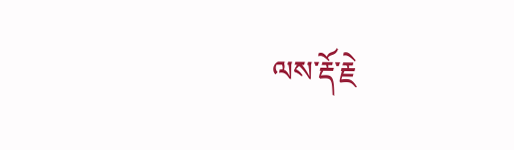ལས་རྡོ་རྗེ